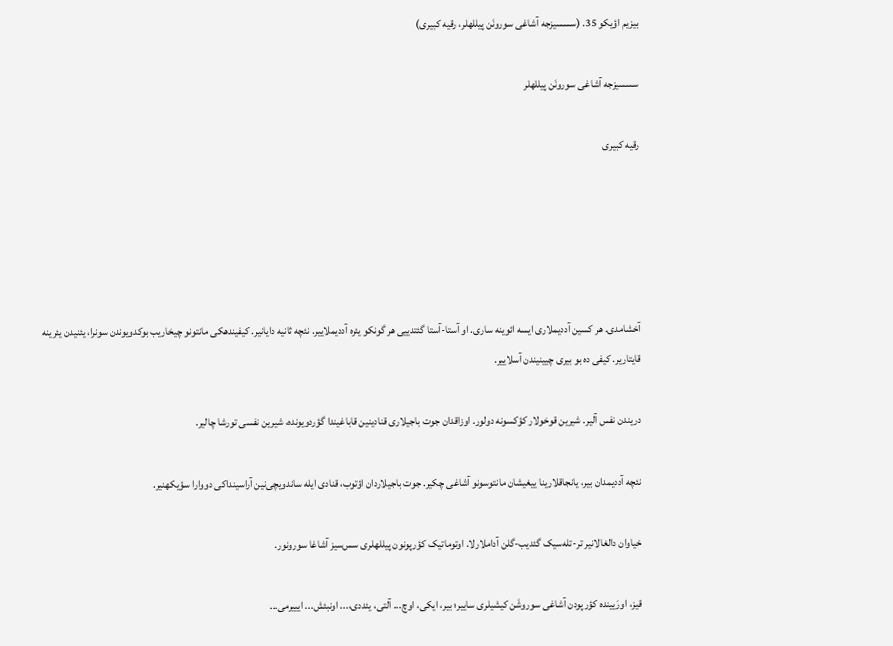بیزیم اؤیکو 35. (سسسیزجه آشاغی سورونَن پیللهلر، رقیه کبیری)

سسسیزجه آشاغی سورونَن پیللهلر

رقیه کبیری





آخشامدی. هر کسین آددیملاری ایسه ائوینه ساری. او آستا-آستا گئتدییی هر گونکو یئره آددیملاییر. نئچه ثانیه دایانیر. کیفیندهکی مانتونو چیخاریب بوکدویوندن سونرا، یئنیدن یئرینه قایتاریر. کیفی ده بو بیری چیینیندن آسلاییر.

دریندن نفس آلیر. شیرین قوخولار کؤکسونه دولور. اوزاقدان جوت باجیلاری قنادینین قاباغیندا گؤردویونده، شیرین نفسی تورشا چالیر.

نئچه آددیمدان بیر، یانجاقلارینا ییغیشان مانتوسونو آشاغی چکیر. جوت باجیلاردان اؤتوب، قنادی ‌ایله ساندویچی‌نین آراسینداکی دووارا سؤیکهنیر.

خیاوان دالغالانیر تر-تله‌سیک گئدیب-گلن آداملارلا. اوتوماتیک کؤرپونون پیللهلری سس‌سیز آشاغا سورونور.

قیز، اورَیینده کؤرپودن آشاغی سوروشَن کیشیلری ساییر؛ بیر، ایکی، اوچ... آلتی، یئددی،... اونبئش... ایییرمی...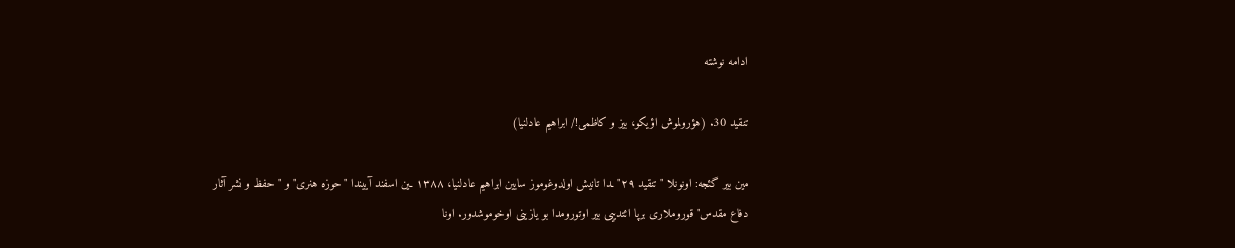ادامه نوشته

تنقید 30. (هؤرولموش اؤیکو، بیز و کاظمی!/ ابراهیم عادلنیا)

مین بیر گئجه: اونونلا "تنقید ۲۹"ـدا تانیش اولدوغوموز سایین ابراهیم عادلنیا، ۱۳۸۸ ـین اسفند آییندا "حوزه هنری" و "حفظ و نشر آثار دفاع مقدس" قوروملاری برپا ائتدییی بیر اوتورومدا بو یازینی اوخوموشدور. اونا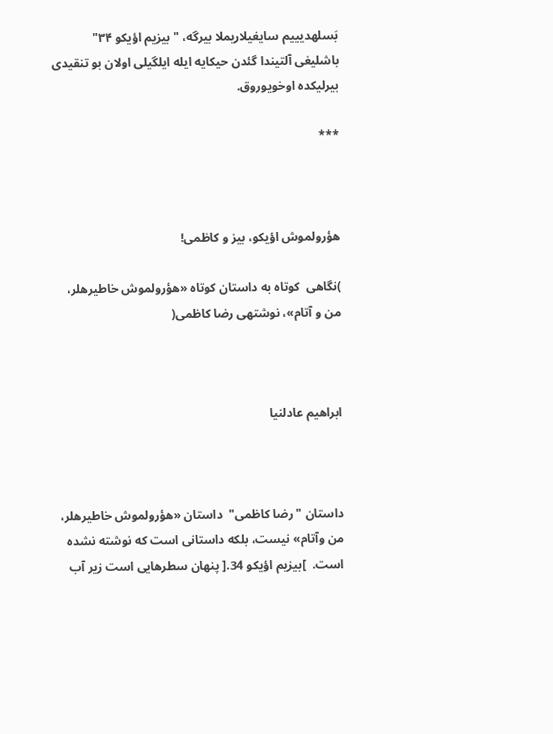بَسلهدیییم سایغیلاریملا بیرگه، "بیزیم اؤیکو ۳۴" باشلیغی آلتیندا گئدن حیکایه ایله ایلگیلی اولان بو تنقیدی بیرلیکده اوخویوروق.

***



هؤرولموش اؤیکو، بیز و کاظمی!

)نگاهی  کوتاه به داستان کوتاه «هؤرولموش خاطیرهلر، من و آتام»، نوشتهی رضا کاظمی(



ابراهیم عادلنیا



داستان "رضا کاظمی"  داستان «هؤرولموش خاطیرهلر، من وآتام» نیست، بلکه داستانی است که نوشته نشده است.  ]بیزیم اؤیکو 34.[ پنهان سطرهایی است زیر آب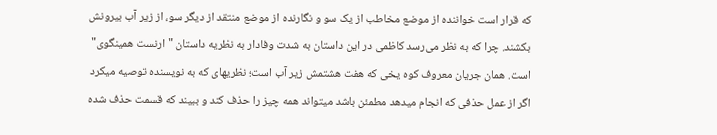که قرار است خواننده از موضع مخاطب از یک سو و نگارنده از موضع منتقد از دیگر سو، از زیر آب بیرونش بکشند. چرا که به نظر می‌رسد کاظمی در این داستان به شدت وفادار به نظریه داستان "ارنست همینگوی" است. همان جریان معروف کوه یخی که هفت هشتمش زیر آب است؛ نظریهای که به نویسنده توصیه میکرد اگر از عمل حذفی که انجام میدهد مطمئن باشد میتواند همه چیز را حذف کند و ببیند که قسمت حذف شده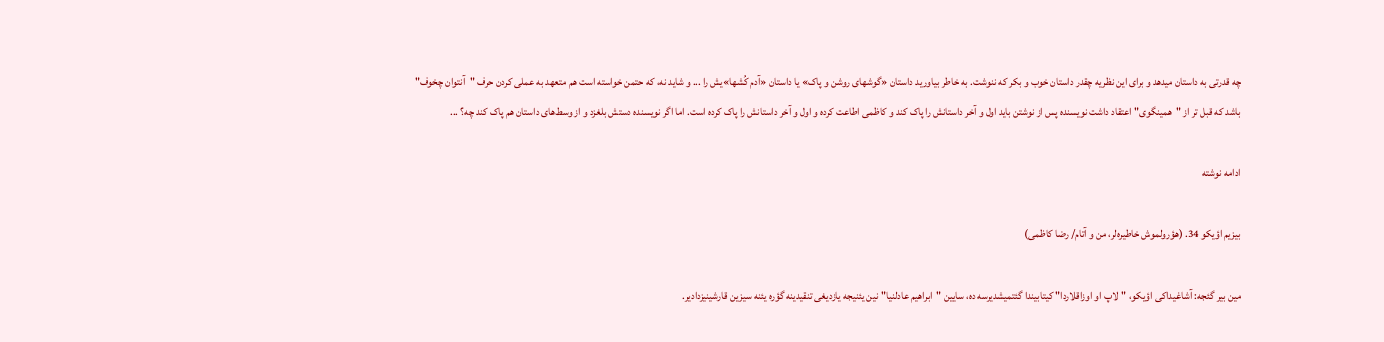چه قدرتی به داستان میدهد و برای این نظریه چقدر داستان خوب و بکر که ننوشت. به خاطر بیاورید داستان «گوشهای روشن و پاک» یا داستان «آدم کُشها»یش را ... و شاید نه، که حتمن خواسته است هم متعهد به عملی کردن حرف "آنتوان چخوف" باشد که قبل تر از "همینگوی" اعتقاد داشت نویسنده پس از نوشتن باید اول و آخر داستانش را پاک کند و کاظمی اطاعت کرده و اول و آخر داستانش را پاک کرده است. اما اگر نویسنده دستش بلغزد و از وسط‌های داستان هم پاک کند چه؟ ...

ادامه نوشته

بیزیم اؤیکو 34. (هؤرولموش خاطيره‌لر، من و آتام/ رضا کاظمی)

مین بیر گئجه: آشاغیداکی اؤیکو، "لاپ او اوزاقلاردا" کیتابیندا گئتمیشدیرسه ده، سایین "ابراهیم عادلنیا"نین یئنیجه یازدیغی تنقیدینه گؤره یئنه سیزین قارشینیزدادیر.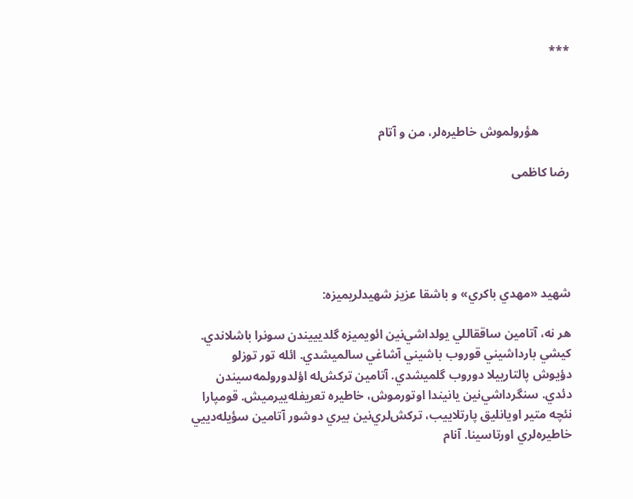***



          هؤرولموش خاطيره‌لر، من و آتام

رضا کاظمی





شهيد «مهدي باكري» و باشقا عزيز شهيدلريميزه:

هر نه، آتامين ساققاللي يولداشي‌نين ائويميزه گلديييندن سونرا باشلاندي. كيشي بارداشيني قوروب باشيني آشاغي سالميشدي. ائله تور توزلو دؤيوش پالتارييلا دوروب گلميشدي. آتامين تركش‌له اؤلدورولمه‌سيندن دئدي. سنگرداشي‌نين يانيندا اوتورموش، خاطيره تعريفله‌ييرميش. قومپارا نئچه متير اويانليق پارتلاييب، تركش‌لري‌نين بيري دوشور آتامين سؤيله‌دييي خاطيره‌لري‌ اورتاسينا. آنام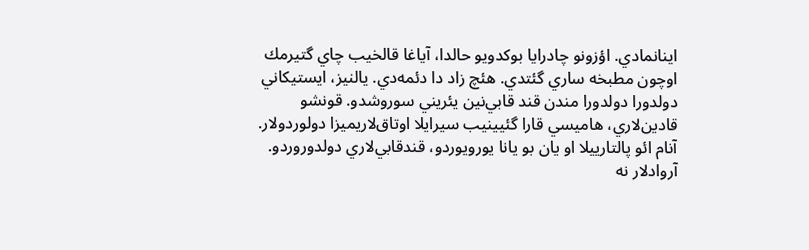اينانمادي. اؤزونو چادرايا بوكدويو حالدا، آياغا قالخيب چاي گتيرمك اوچون مطبخه ساري گئتدي. هئچ زاد دا دئمه‌دي. يالنيز، ايستيكاني دولدورا دولدورا مندن قند قابي‌نين يئريني سوروشدو. قونشو قادين‌لاري، هاميسي قارا گئيينيب سيرايلا اوتاق‌لاريميزا دولوردولار. آنام ائو پالتارييلا او يان بو يانا يورويوردو، قندقابي‌لاري دولدوروردو. آروادلار نه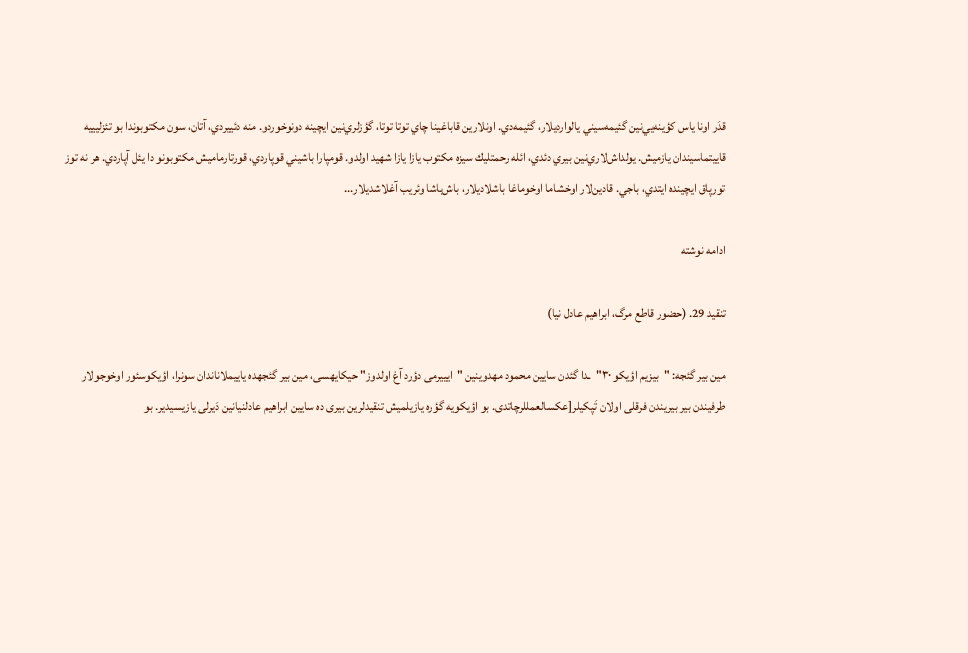قدَ‌ر اونا ياس كؤينه‌يي‌نين گئيمه‌سيني يالوارديلار، گئيمه‌دي. اونلارين قاباغينا چاي توتا توتا، گؤزلري‌نين ايچينه دونوخوردو. منه دئييردي، آتان، سون مكتوبوندا بو تئزليييه قاييتماسيندان يازميش. يولداش‌لاري‌نين بيري دئدي، ائله رحمتليك سيزه مكتوب يازا يازا شهيد اولدو. قومپارا باشيني قوپاردي، قورتارماميش مكتوبونو دا يئل آپاردي. هر نه توز تورپاق ايچينده ايتدي، باجي. قادين‌لار اوخشاما اوخوماغا باشلاديلار، باش‌باشا وئريب آغلاشديلار...

ادامه نوشته

تنقید 29. (حضور قاطع مرگ، ابراهیم عادل نیا)

مین بیر گئجه: "بیزیم اؤیکو ۳۰"ـدا گئدن سایین محمود مهدوینین "ایییرمی دؤرد آغ اولدوز" حیکایهسی، مین بیر گئجهده یاییملاناندان سونرا، اؤیکوسئور اوخوجولار طرفیندن بیر بیریندن فرقلی اولان تَپکیلر[عکسالعمللرچاتدی. بو اؤیکویه گؤره یازیلمیش تنقیدلرین بیری ده سایین ابراهیم عادلنیانین دَیرلی یازیسیدیر. بو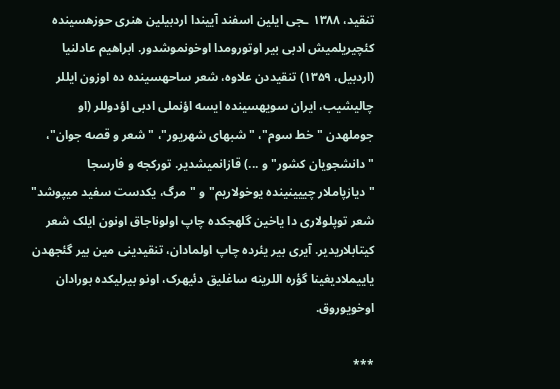تنقید، ۱۳۸۸ ـجی ایلین اسفند آییندا اردبیلین هنری حوزهسینده کئچیریلمیش ادبی بیر اوتورومدا اوخونموشدور. ابراهیم عادلنیا (اردبیل، ۱۳۵۹) تنقیددن علاوه، شعر ساحهسینده ده اوزون ایللر چالیشیب، ایران سویهسینده ایسه اؤنملی ادبی اؤدوللر (او جوملهدن "خط سوم"، "شبهای شهریور"، "شعر و قصه جوان"، "دانشجویان کشور" و ...) قازانمیشدیر. تورکجه و فارسجا "دیازپاملار چییینینده یوخولاریم" و "مرگ، یکدست سفید میپوشد" شعر توپلولاری دا یاخین گلهجکده چاپ اولوناجاق اونون ایلک شعر کیتابلاریدیر. آیری بیر یئرده چاپ اولمادان، تنقیدینی مین بیر گئجهدن یاییملادیغینا گؤره اللرینه ساغلیق دئیهرک، اونو بیرلیکده بورادان اوخویوروق.

***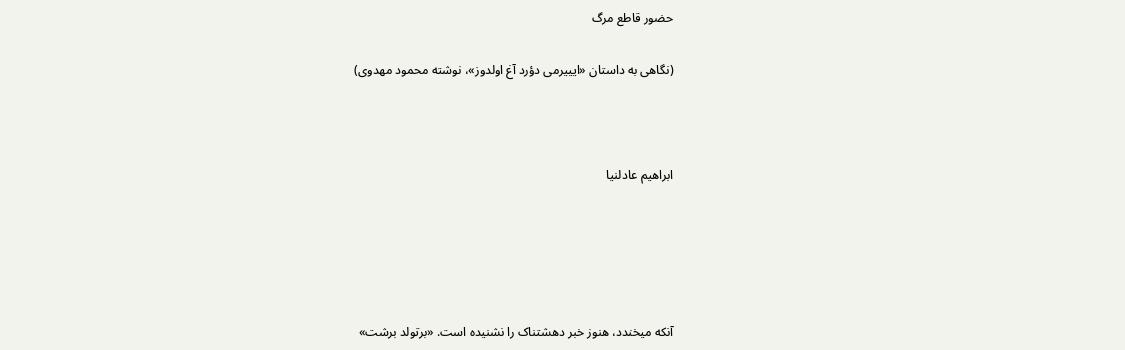حضور قاطع مرگ

(نگاهی به داستان «ایییرمی دؤرد آغ اولدوز»، نوشته محمود مهدوی)



ابراهیم عادلنیا





آنکه میخندد، هنوز خبر دهشتناک را نشنیده است. «برتولد برشت»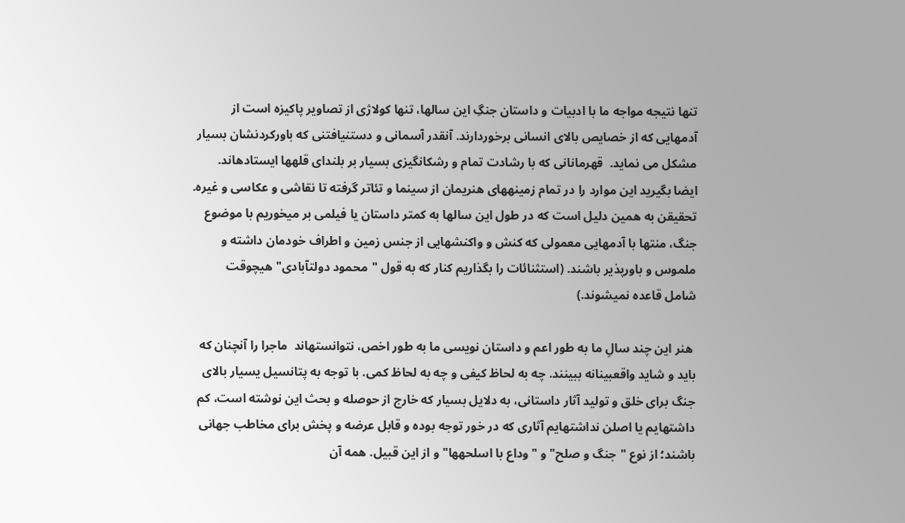تنها نتیجه مواجه ما با ادبیات و داستان جنگِ این سالها، تنها کولاژی از تصاویر پاکیزه است از آدمهایی که از خصایص بالای انسانی برخوردارند. آنقدر آسمانی و دستنیافتنی که باورکردنشان بسیار مشکل می نماید.  قهرمانانی که با رشادت تمام و رشکانگیزی بسیار بر بلندای قلهها ایستادهاند. ایضا بگیرید این موارد را در تمام زمینههای هنریمان از سینما و تئاتر گرفته تا نقاشی و عکاسی و غیره. تحقیقن به همین دلیل است که در طول این سالها به کمتر داستان یا فیلمی بر میخوریم با موضوع جنگ، منتها با آدمهایی معمولی که کنش و واکنشهایی از جنس زمین و اطراف خودمان داشته و ملموس و باورپذیر باشند. (استثنائات را بگذاریم کنار که به قول "محمود دولتآبادی" هیچوقت شامل قاعده نمیشوند.)

 هنر این چند سالِ ما به طور اعم و داستان نویسی ما به طور اخص، نتوانستهاند  ماجرا را آنچنان که باید و شاید واقعبینانه ببینند. چه به لحاظ کیفی و چه به لحاظ کمی. با توجه به پتانسیل یسیار بالای جنگ برای خلق و تولید آثار داستانی، به دلایل بسیار که خارج از حوصله و بحث این نوشته است، کم داشتهایم یا اصلن نداشتهایم آثاری که در خور توجه بوده و قابل عرضه و پخش برای مخاطب جهانی باشند؛ از نوع "جنگ و صلح" و "وداع با اسلحهها" و از این قبیل. همه آن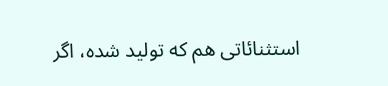استثنائاتی هم که تولید شده، اگر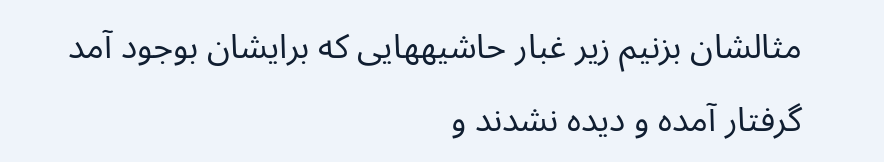مثالشان بزنیم زیر غبار حاشیههایی که برایشان بوجود آمد گرفتار آمده و دیده نشدند و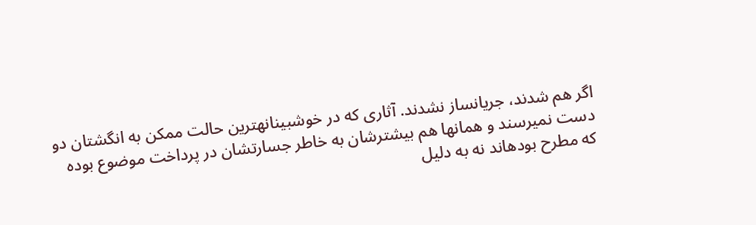اگر هم شدند، جریانساز نشدند. آثاری که در خوشبینانهترین حالت ممکن به انگشتان دو دست نمیرسند و همانها هم بیشترشان به خاطر جسارتشان در پرداخت موضوع بوده که مطرح بودهاند نه به دلیل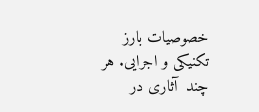خصوصیات بارز تکنیکی و اجرایی. هر چند  آثاری در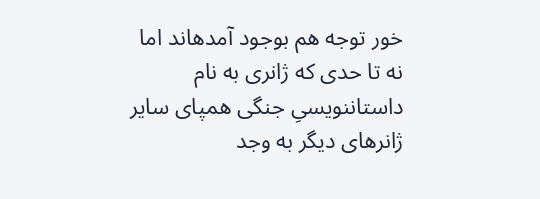خور توجه هم بوجود آمدهاند اما نه تا حدی که ژانری به نام داستاننویسیِ جنگی همپای سایر ژانرهای دیگر به وجد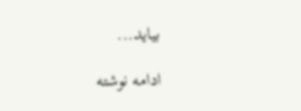بیاید...

ادامه نوشته